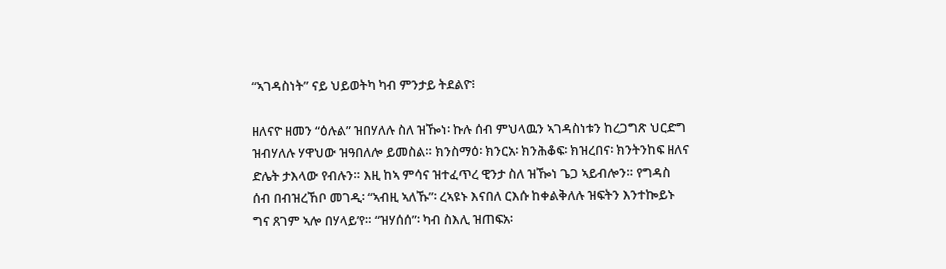“ኣገዳስነት” ናይ ህይወትካ ካብ ምንታይ ትደልዮ፧

ዘለናዮ ዘመን “ዕሉል” ዝበሃለሉ ስለ ዝዀነ፡ ኩሉ ሰብ ምህላዉን ኣገዳስነቱን ከረጋግጽ ህርድግ ዝብሃለሉ ሃዋህው ዝዓበለሎ ይመስል። ክንስማዕ፡ ክንርአ፡ ክንሕቆፍ፡ ክዝረበና፡ ክንትንከፍ ዘለና ድሌት ታእላው የብሉን። እዚ ከኣ ምሳና ዝተፈጥረ ዊንታ ስለ ዝዀነ ጌጋ ኣይብሎን። የግዳስ ሰብ በብዝረኸቦ መገዲ፡ “ኣብዚ ኣለኹ”፡ ረኣዩኑ እናበለ ርእሱ ከቀልቅለሉ ዝፍትን እንተኰይኑ ግና ጸገም ኣሎ በሃላይ’የ። “ዝሃሰሰ”፡ ካብ ስእሊ ዝጠፍአ፡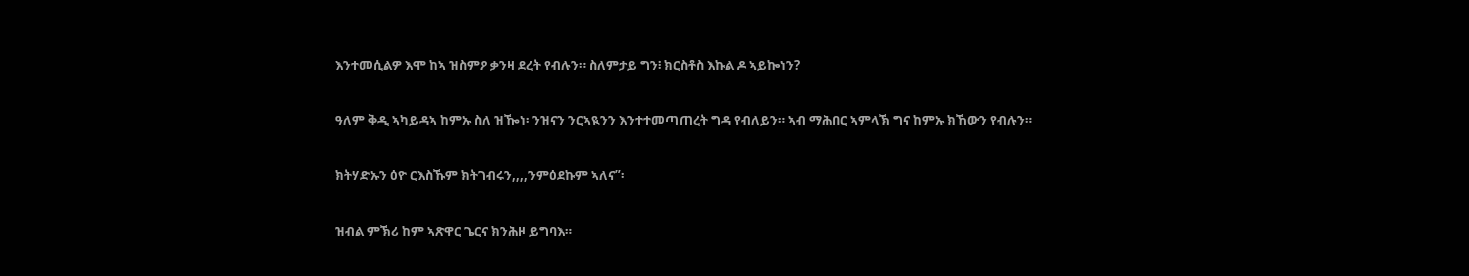እንተመሲልዎ እሞ ከኣ ዝስምዖ ቃንዛ ደረት የብሉን። ስለምታይ ግን፧ ክርስቶስ እኩል ዶ ኣይኰነን?

ዓለም ቅዲ ኣካይዳኣ ከምኡ ስለ ዝዀነ፡ ንዝናን ንርኣዪንን እንተተመጣጠረት ግዳ የብለይን። ኣብ ማሕበር ኣምላኽ ግና ከምኡ ክኸውን የብሉን።

ክትሃድኡን ዕዮ ርእስኹም ክትገብሩን,,,,ንምዕደኩም ኣለና”፡

ዝብል ምኽሪ ከም ኣጽዋር ጌርና ክንሕዞ ይግባእ።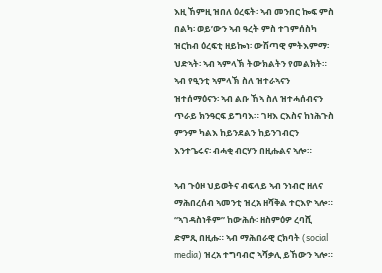እዚ ኸምዚ ዝበለ ዕረፍት፡ ኣብ መንበር ኰፍ ምስ በልካ፡ ወይ’ውን ኣብ ዓረት ምስ ተገምሰስካ ዝርከብ ዕረፍቲ ዘይኰነ፡ ውሽጣዊ ምትእምማ፡ ህድኣት፡ ኣብ ኣምላኽ ትውክልትን የመልክት። ኣብ የዒንቲ ኣምላኽ ስለ ዝተራኣናን ዝተሰማዕናን፡ ኣብ ልቡ ኸኣ ስለ ዝተሓሰብናን ጥራይ ክንዓርፍ ይግባእ። ገዛእ ርእስና ከነሕጉስ ምንም ካልእ ከይንደልን ከይንገብርን እንተጌሩና፡ ብሓቂ ብርሃን በዚሑልና ኣሎ።

ኣብ ጉዕዞ ህይወትና ብፍላይ ኣብ ንነብሮ ዘለና ማሕበረሰብ ኣመንቲ ዝረአ ዘሻቅል ተርእዮ ኣሎ። “ኣገዳስነቶም” ከውሕሱ፡ ዘስምዕዎ ረባሺ ድምጺ በዚሑ። ኣብ ማሕበራዊ ርክባት (social media) ዝረአ ተግባብሮ ኣሻቃሊ ይኸውን ኣሎ።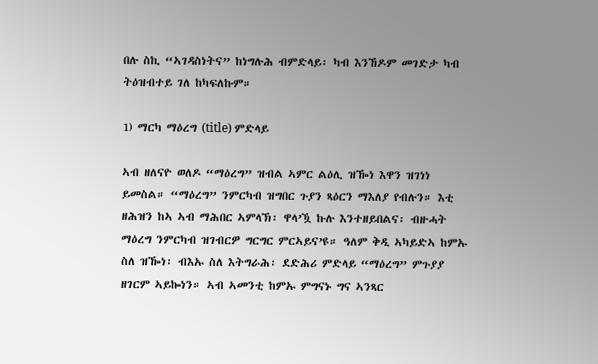በሉ ስኪ “ኣገዳስነትና” ከነግሉሕ ብምድላይ፡ ካብ እንኸዶም መገድታ ካብ ትዕዝብተይ ገለ ከካፍለኩም።

1) ማርካ ማዕረግ (title) ምድላይ

ኣብ ዘለናዮ ወለዶ “ማዕረግ” ዝብል ኣምር ልዕሊ ዝዀነ እዋን ዝገነነ ይመስል። “ማዕረግ” ንምርካብ ዝግበር ጉያን ጻዕርን ማእለያ የብሉን። እቲ ዘሕዝን ከኣ ኣብ ማሕበር ኣምላኽ፡ ዋላ’ዃ ኩሉ እንተዘይበልና፡ ብዙሓት ማዕረግ ንምርካብ ዝገብርዎ ግርግር ምርኣይና’ዩ። ዓለም ቅዲ ኣካይድኣ ከምኡ ስለ ዝዀነ፡ ብእኡ ስለ እትግራሕ፡ ደድሕሪ ምድላይ “ማዕረግ” ምጉያያ ዘገርም ኣይኰነን። ኣብ ኣመንቲ ከምኡ ምግናኑ ግና ኣንጻር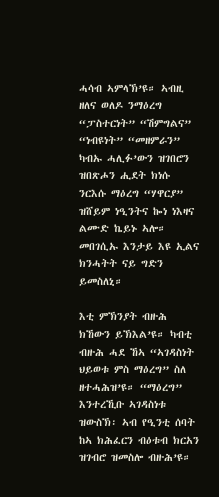ሓሳብ ኣምላኽ’ዩ። ኣብዚ ዘለና ወለዶ ንማዕረግ “ፓስተርነት” “ሽምግልና” “ነብዩነት” “መዘምራን” ካብኡ ሓሊፉ’ውን ዝገበሮን ዝበጽሖን ሒደት ክነሱ ንርእሱ ማዕረግ “ሃዋርያ” ዝሸይም ነዒንትና ኰነ ነእዛና ልሙድ ኬይኑ ኣሎ። መበገሲኡ እንታይ እዩ ኢልና ክንሓትት ናይ ግድን ይመስለኒ።

እቲ ምኽንያት ብዙሕ ክኸውን ይኽእል’ዩ። ካብቲ ብዙሕ ሓደ ኸኣ “ኣገዳስነት ህይወቱ ምስ ማዕረግ” ስለ ዘተሓሕዝ’ዩ። “ማዕረግ” እንተረኺቡ ኣገዳስነቱ ዝውስኽ፡ ኣብ የዒንቲ ሰባት ከኣ ክሕፈርን ብዕቱብ ክርአን ዝገብሮ ዝመስሎ ብዙሕ’ዩ።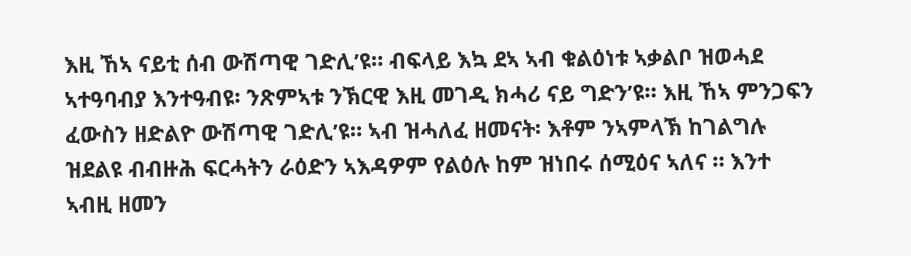እዚ ኸኣ ናይቲ ሰብ ውሽጣዊ ገድሊ’ዩ። ብፍላይ እኳ ደኣ ኣብ ቁልዕነቱ ኣቃልቦ ዝወሓደ ኣተዓባብያ እንተዓብዩ፡ ንጽምኣቱ ንኽርዊ እዚ መገዲ ክሓሪ ናይ ግድን’ዩ። እዚ ኸኣ ምንጋፍን ፈውስን ዘድልዮ ውሽጣዊ ገድሊ’ዩ። ኣብ ዝሓለፈ ዘመናት፡ እቶም ንኣምላኽ ከገልግሉ ዝደልዩ ብብዙሕ ፍርሓትን ራዕድን ኣእዳዎም የልዕሉ ከም ዝነበሩ ሰሚዕና ኣለና ። እንተ ኣብዚ ዘመን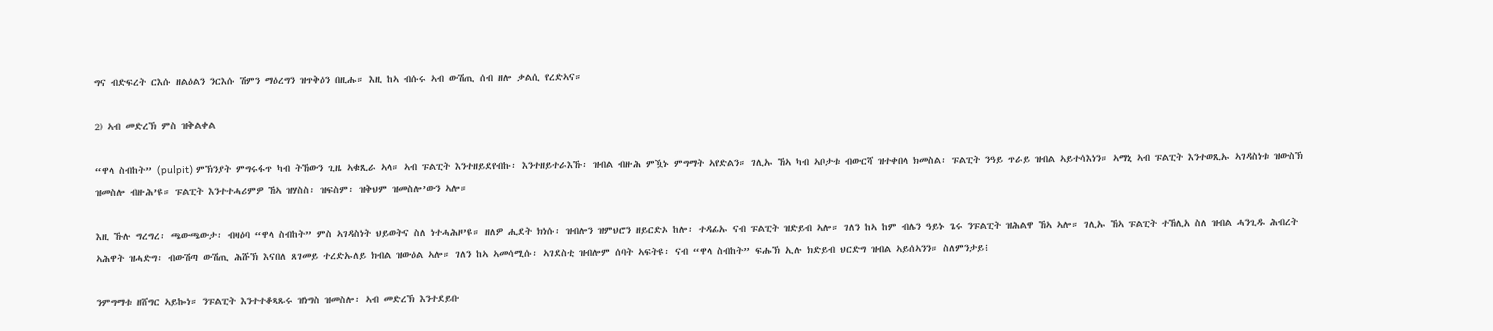ግና ብድፍረት ርእሱ ዘልዕልን ንርእሱ ሽምን ማዕረግን ዝጥቅዕን በዚሑ። እዚ ከኣ ብሱሩ ኣብ ውሽጢ ሰብ ዘሎ ቃልሲ የረድኣና።

2) ኣብ መድረኽ ምስ ዝቅልቀል

“ዋላ ስብከት” (pulpit) ምኽንያት ምግሩፋጥ ካብ ትኸውን ጊዜ ኣቁጺራ ኣላ። ኣብ ፑልፒት እንተዘይደየብኩ፡ እንተዘይተራእኹ፡ ዝብል ብዙሕ ምዃኑ ምግማት ኣየድልን። ገሊኡ ኸኣ ካብ ኣቦታቱ ብውርሻ ዝተቀበላ ክመስል፡ ፑልፒት ንዓይ ጥራይ ዝብል ኣይተሳእነን። ኣማኒ ኣብ ፑልፒት እንተወጺኡ ኣገዳስነቱ ዝውስኽ ዝመስሎ ብዙሕ’ዩ። ፑልፒት እንተተሓሪምዎ ኸኣ ዝሃስስ፡ ዝፍስም፡ ዝቅህም ዝመስሎ’ውን ኣሎ።

እዚ ኹሉ ግረግረ፡ ጫውጫውታ፡ ብዛዕባ “ዋላ ስብከት” ምስ ኣገዳስነት ህይወትና ስለ ነተሓሕዞ’ዩ። ዘለዎ ሒደት ክነሱ፡ ዝብሎን ዝምህሮን ዘይርድኦ ከሎ፡ ተዳፊኡ ናብ ፑልፒት ዝድይብ ኣሎ። ገለን ከኣ ከም ብሌን ዓይኑ ጌሩ ንፑልፒት ዝሕልዋ ኸኣ ኣሎ። ገሊኡ ኸኣ ፑልፒት ተኸሊአ ስለ ዝብል ሓንጊዱ ሕብረት ኣሕዋት ዝሓድግ፡ ብውሽጣ ውሽጢ ሕሹኽ እናበለ ጸገመይ ተረድኡለይ ክብል ዝውዕል ኣሎ። ገለን ከኣ ኣመሳሚሱ፡ ኣገደስቲ ዝብሎም ሰባት ኣፍትዩ፡ ናብ “ዋላ ስብከት” ፍሑኽ ኢሉ ክድይብ ህርድግ ዝብል ኣይሰኣንን። ስለምንታይ፧

ንምግማቱ ዘሸግር ኣይኰነ። ንፑልፒት እንተተቆጻጹሩ ዝነግስ ዝመስሎ፡ ኣብ መድረኽ እንተደይቡ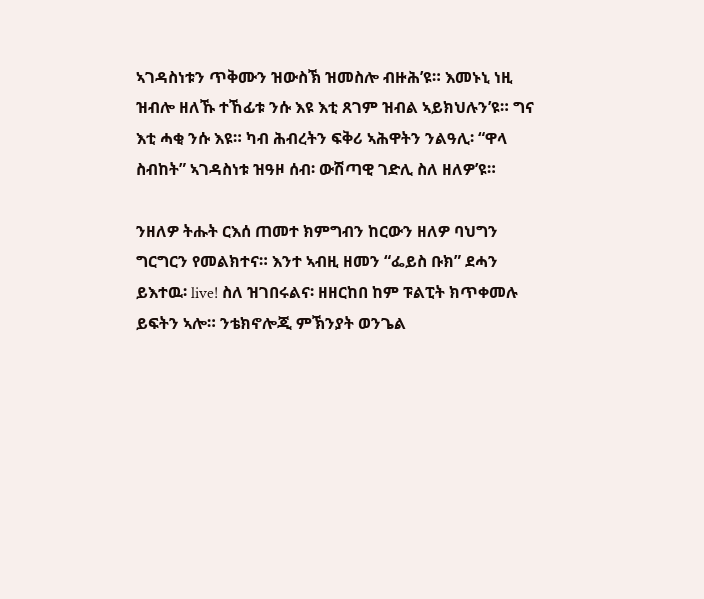ኣገዳስነቱን ጥቅሙን ዝውስኽ ዝመስሎ ብዙሕ’ዩ። እመኑኒ ነዚ ዝብሎ ዘለኹ ተኸፊቱ ንሱ እዩ እቲ ጸገም ዝብል ኣይክህሉን’ዩ። ግና እቲ ሓቂ ንሱ እዩ። ካብ ሕብረትን ፍቅሪ ኣሕዋትን ንልዓሊ፡ “ዋላ ስብከት” ኣገዳስነቱ ዝዓዞ ሰብ፡ ውሽጣዊ ገድሊ ስለ ዘለዎ’ዩ።

ንዘለዎ ትሑት ርእሰ ጠመተ ክምግብን ከርውን ዘለዎ ባህግን ግርግርን የመልክተና። እንተ ኣብዚ ዘመን “ፌይስ ቡክ” ደሓን ይእተዉ፡ live! ስለ ዝገበሩልና፡ ዘዘርከበ ከም ፑልፒት ክጥቀመሉ ይፍትን ኣሎ። ንቴክኖሎጂ ምኽንያት ወንጌል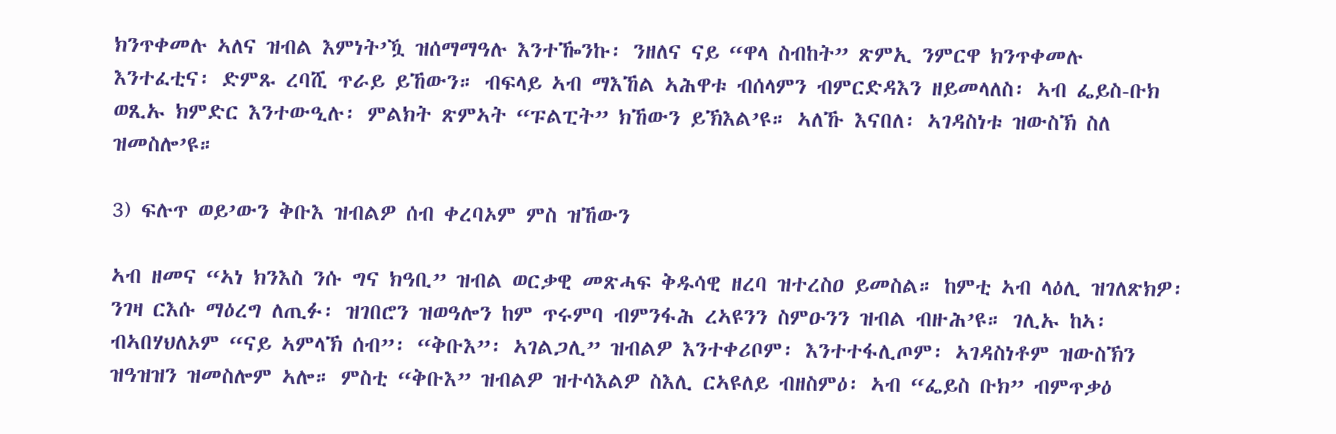ክንጥቀመሉ ኣለና ዝብል እምነት’ዃ ዝሰማማዓሉ እንተዀንኩ፡ ንዘለና ናይ “ዋላ ስብከት” ጽምኢ ንምርዋ ክንጥቀመሉ እንተፈቲና፡ ድምጹ ረባሺ ጥራይ ይኸውን። ብፍላይ ኣብ ማእኸል ኣሕዋቱ ብሰላምን ብምርድዳእን ዘይመላለስ፡ ኣብ ፌይስ-ቡክ ወጺኡ ክምድር እንተውዒሉ፡ ምልክት ጽምኣት “ፑልፒት” ክኸውን ይኽእል’ዩ። ኣለኹ እናበለ፡ ኣገዳስነቱ ዝውስኽ ስለ ዝመስሎ’ዩ።

3) ፍሉጥ ወይ’ውን ቅቡእ ዝብልዎ ሰብ ቀረባኦም ምስ ዝኸውን

ኣብ ዘመና “ኣነ ክንእስ ንሱ ግና ክዓቢ” ዝብል ወርቃዊ መጽሓፍ ቅዱሳዊ ዘረባ ዝተረስዐ ይመስል። ከምቲ ኣብ ላዕሊ ዝገለጽክዎ፡ ንገዛ ርእሱ ማዕረግ ለጢፉ፡ ዝገበሮን ዝወዓሎን ከም ጥሩምባ ብምንፋሕ ረኣዩንን ስምዑንን ዝብል ብዙሕ’ዩ። ገሊኡ ከኣ፡ ብኣበሃህለኦም “ናይ ኣምላኽ ሰብ”፡ “ቅቡእ”፡ ኣገልጋሊ” ዝብልዎ እንተቀሪቦም፡ እንተተፋሊጦም፡ ኣገዳስነቶም ዝውስኽን ዝዓዝዝን ዝመስሎም ኣሎ። ምስቲ “ቅቡእ” ዝብልዎ ዝተሳእልዎ ስእሊ ርኣዩለይ ብዘስምዕ፡ ኣብ “ፌይስ ቡክ” ብምጥቃዕ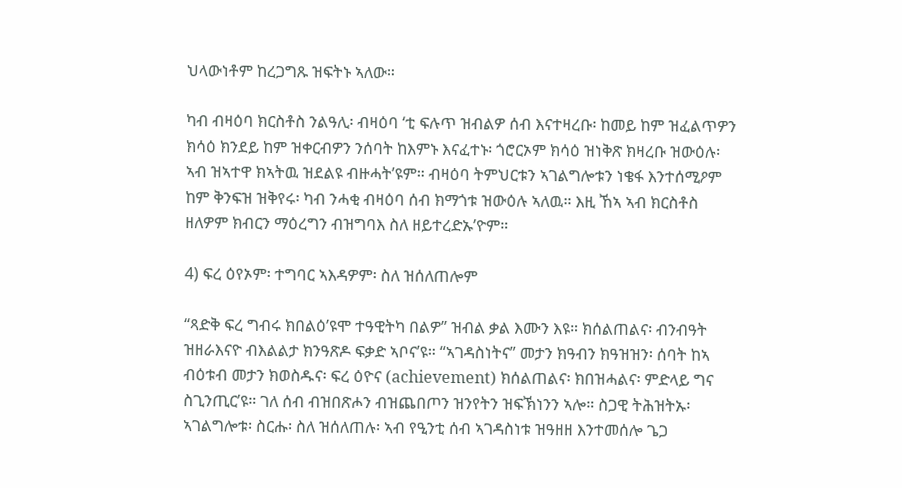ህላውነቶም ከረጋግጹ ዝፍትኑ ኣለው።

ካብ ብዛዕባ ክርስቶስ ንልዓሊ፡ ብዛዕባ ‘ቲ ፍሉጥ ዝብልዎ ሰብ እናተዛረቡ፡ ከመይ ከም ዝፈልጥዎን ክሳዕ ክንደይ ከም ዝቀርብዎን ንሰባት ከእምኑ እናፈተኑ፡ ጎሮርኦም ክሳዕ ዝነቅጽ ክዛረቡ ዝውዕሉ፡ ኣብ ዝኣተዋ ክኣትዉ ዝደልዩ ብዙሓት’ዩም። ብዛዕባ ትምህርቱን ኣገልግሎቱን ነቄፋ እንተሰሚዖም ከም ቅንፍዝ ዝቅየሩ፡ ካብ ንሓቂ ብዛዕባ ሰብ ክማጎቱ ዝውዕሉ ኣለዉ። እዚ ኸኣ ኣብ ክርስቶስ ዘለዎም ክብርን ማዕረግን ብዝግባእ ስለ ዘይተረድኡ’ዮም።

4) ፍረ ዕየኦም፡ ተግባር ኣእዳዎም፡ ስለ ዝሰለጠሎም

“ጻድቅ ፍረ ግብሩ ክበልዕ’ዩሞ ተዓዊትካ በልዎ” ዝብል ቃል እሙን እዩ። ክሰልጠልና፡ ብንብዓት ዝዘራእናዮ ብእልልታ ክንዓጽዶ ፍቃድ ኣቦና’ዩ። “ኣገዳስነትና” መታን ክዓብን ክዓዝዝን፡ ሰባት ከኣ ብዕቱብ መታን ክወስዱና፡ ፍረ ዕዮና (achievement) ክሰልጠልና፡ ክበዝሓልና፡ ምድላይ ግና ስጊንጢር’ዩ። ገለ ሰብ ብዝበጽሖን ብዝጨበጦን ዝንየትን ዝፍኽነንን ኣሎ። ስጋዊ ትሕዝትኡ፡ ኣገልግሎቱ፡ ስርሑ፡ ስለ ዝሰለጠሉ፡ ኣብ የዒንቲ ሰብ ኣገዳስነቱ ዝዓዘዘ እንተመሰሎ ጌጋ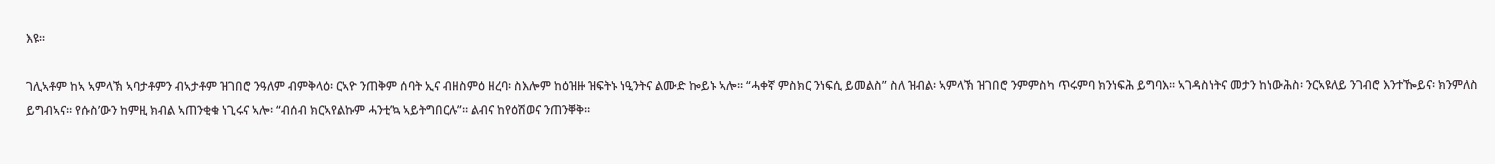እዩ።

ገሊኣቶም ከኣ ኣምላኽ ኣባታቶምን ብኣታቶም ዝገበሮ ንዓለም ብምቅላዕ፡ ርኣዮ ንጠቅም ሰባት ኢና ብዘስምዕ ዘረባ፡ ስእሎም ከዕዝዙ ዝፍትኑ ነዒንትና ልሙድ ኰይኑ ኣሎ። “ሓቀኛ ምስክር ንነፍሲ ይመልስ” ስለ ዝብል፡ ኣምላኽ ዝገበሮ ንምምስካ ጥሩምባ ክንነፍሕ ይግባእ። ኣገዳስነትና መታን ከነውሕስ፡ ንርኣዩለይ ንገብሮ እንተዀይና፡ ክንምለስ ይግብኣና። የሱስ’ውን ከምዚ ክብል ኣጠንቂቁ ነጊሩና ኣሎ፡ “ብሰብ ክርኣየልኩም ሓንቲ’ኳ ኣይትግበርሉ”። ልብና ከየዕሽወና ንጠንቐቅ።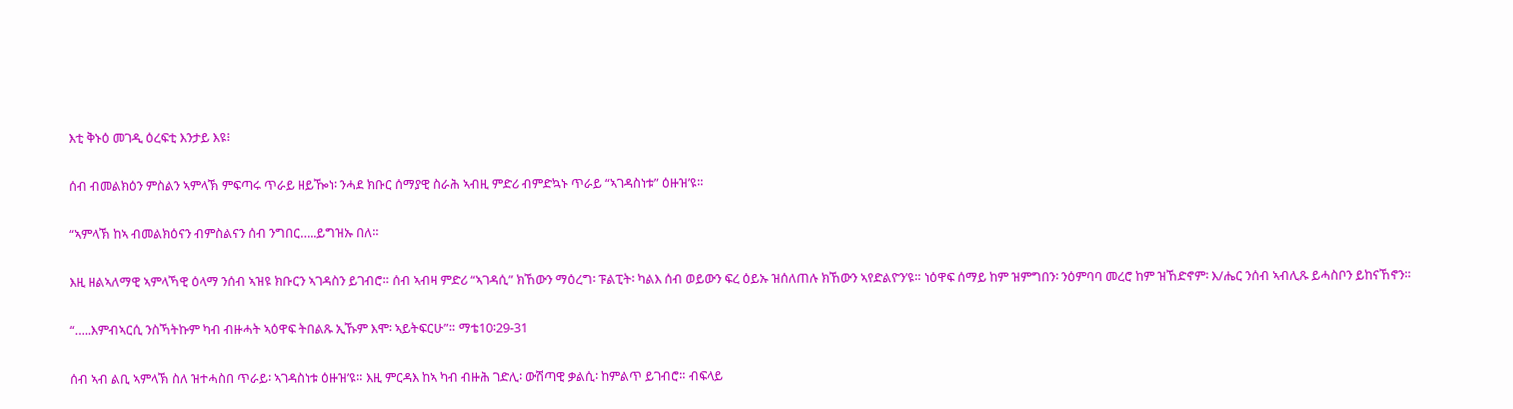እቲ ቅኑዕ መገዲ ዕረፍቲ እንታይ እዩ፧

ሰብ ብመልክዕን ምስልን ኣምላኽ ምፍጣሩ ጥራይ ዘይዀነ፡ ንሓደ ክቡር ሰማያዊ ስራሕ ኣብዚ ምድሪ ብምድኳኑ ጥራይ “ኣገዳስነቱ” ዕዙዝ’ዩ።

“ኣምላኽ ከኣ ብመልክዕናን ብምስልናን ሰብ ንግበር…..ይግዝኡ በለ።

እዚ ዘልኣለማዊ ኣምላኻዊ ዕላማ ንሰብ ኣዝዩ ክቡርን ኣገዳስን ይገብሮ። ሰብ ኣብዛ ምድሪ “ኣገዳሲ” ክኸውን ማዕረግ፡ ፑልፒት፡ ካልእ ሰብ ወይውን ፍረ ዕይኡ ዝሰለጠሉ ክኸውን ኣየድልዮን’ዩ። ነዕዋፍ ሰማይ ከም ዝምግበን፡ ንዕምባባ መረሮ ከም ዝኸድኖም፡ እ/ሔር ንሰብ ኣብሊጹ ይሓስቦን ይከናኸኖን።

“…..እምብኣርሲ ንስኻትኩም ካብ ብዙሓት ኣዕዋፍ ትበልጹ ኢኹም እሞ፡ ኣይትፍርሁ”። ማቴ10፡29-31

ሰብ ኣብ ልቢ ኣምላኽ ስለ ዝተሓስበ ጥራይ፡ ኣገዳስነቱ ዕዙዝ’ዩ። እዚ ምርዳእ ከኣ ካብ ብዙሕ ገድሊ፡ ውሽጣዊ ቃልሲ፡ ከምልጥ ይገብሮ። ብፍላይ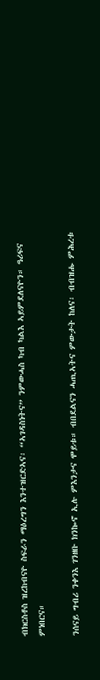ብክርስቶስ ዝረከብናዮ ስፍራን ማዕረግን እንተዝርድኣና፡ “ኣገዳስነትና” ንምውሓስ ካብ ካልእ ኣይምደለናዮን። ዓሪፍና ምነበርና።

ንሰናይ ግብሪ ንቀንእ ገንዘቡ ክንኰኖ ኢሉ ምእንታና ሞይቱ። ብበደልናን ሓጢኣትና ምውታት ከለና፡ ብብዝሑ ምሕረቱ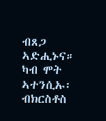ብጸጋ ኣድሒኑና። ካብ ሞት ኣተንሲኡ፡ ብክርስቶስ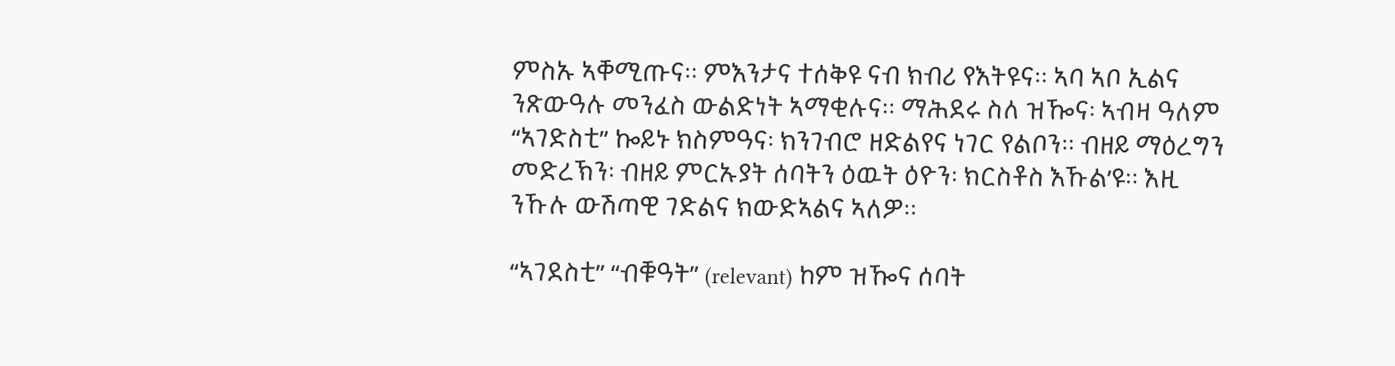ምስኡ ኣቐሚጡና። ምእንታና ተሰቅዩ ናብ ክብሪ የእትዩና። ኣባ ኣቦ ኢልና ንጽውዓሉ መንፈስ ውልድነት ኣማቂሉና። ማሕደሩ ስለ ዝዀና፡ ኣብዛ ዓለም “ኣገድስቲ” ኰይኑ ክስምዓና፡ ክንገብሮ ዘድልየና ነገር የልቦን። ብዘይ ማዕረግን መድረኽን፡ ብዘይ ምርኡያት ሰባትን ዕዉት ዕዮን፡ ክርስቶስ እኹል’ዩ። እዚ ንኹሉ ውሽጣዊ ገድልና ክውድኣልና ኣለዎ።

“ኣገደስቲ” “ብቑዓት” (relevant) ከም ዝዀና ሰባት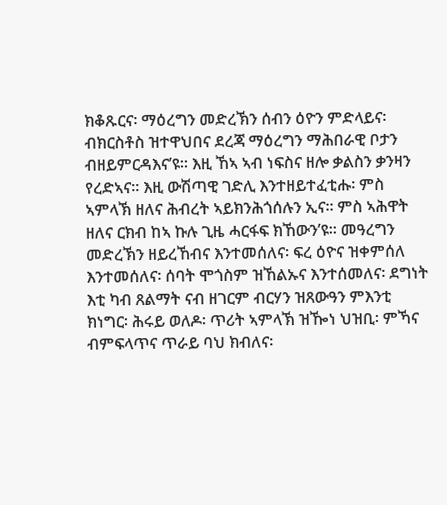ክቆጹርና፡ ማዕረግን መድረኽን ሰብን ዕዮን ምድላይና፡ ብክርስቶስ ዝተዋህበና ደረጃ ማዕረግን ማሕበራዊ ቦታን ብዘይምርዳእና’ዩ። እዚ ኸኣ ኣብ ነፍስና ዘሎ ቃልስን ቃንዛን የረድኣና። እዚ ውሽጣዊ ገድሊ እንተዘይተፈቲሑ፡ ምስ ኣምላኽ ዘለና ሕብረት ኣይክንሕጎሰሉን ኢና። ምስ ኣሕዋት ዘለና ርክብ ከኣ ኩሉ ጊዜ ሓርፋፍ ክኸውን’ዩ። መዓረግን መድረኽን ዘይረኸብና እንተመሰለና፡ ፍረ ዕዮና ዝቀምሰለ እንተመሰለና፡ ሰባት ሞጎስም ዝኸልኡና እንተሰመለና፡ ደግነት እቲ ካብ ጸልማት ናብ ዘገርም ብርሃን ዝጸውዓን ምእንቲ ክነግር፡ ሕሩይ ወለዶ፡ ጥሪት ኣምላኽ ዝዀነ ህዝቢ፡ ምኻና ብምፍላጥና ጥራይ ባህ ክብለና፡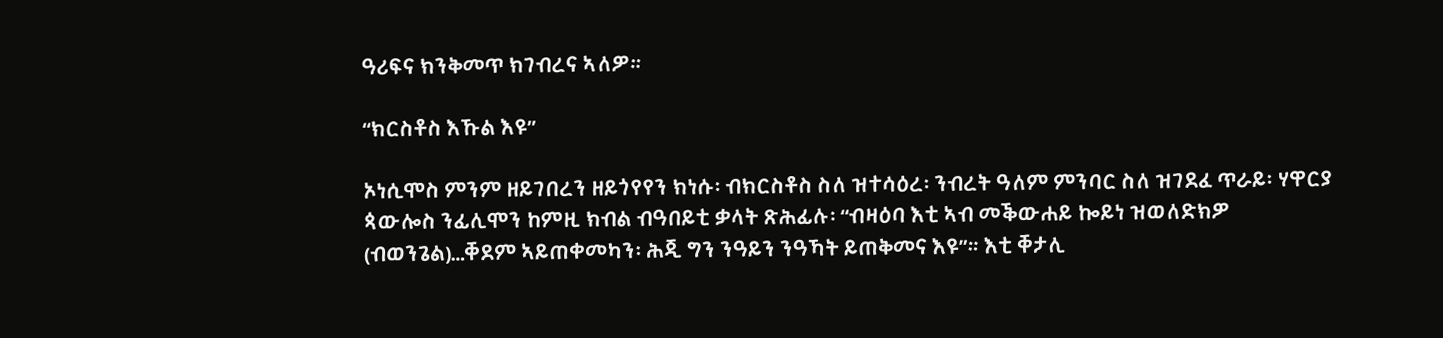ዓሪፍና ክንቅመጥ ክገብረና ኣለዎ።

“ክርስቶስ እኹል እዩ”

ኦነሲሞስ ምንም ዘይገበረን ዘይጎየየን ክነሱ፡ ብክርስቶስ ስለ ዝተሳዕረ፡ ንብረት ዓለም ምንባር ስለ ዝገደፈ ጥራይ፡ ሃዋርያ ጳውሎስ ንፊሊሞን ከምዚ ክብል ብዓበይቲ ቃላት ጽሕፊሉ፡ “ብዛዕባ እቲ ኣብ መቕውሐይ ኰይነ ዝወለድክዎ (ብወንጌል)…ቐደም ኣይጠቀመካን፡ ሕጂ ግን ንዓይን ንዓኻት ይጠቅመና እዩ”። እቲ ቐታሊ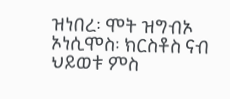ዝነበረ፡ ሞት ዝግብኦ ኦነሲሞስ፡ ክርስቶስ ናብ ህይወቱ ምስ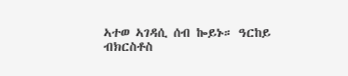ኣተወ ኣገዳሲ ሰብ ኰይኑ። ዓርከይ ብክርስቶስ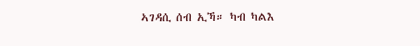ኣገዳሲ ሰብ ኢኻ። ካብ ካልእ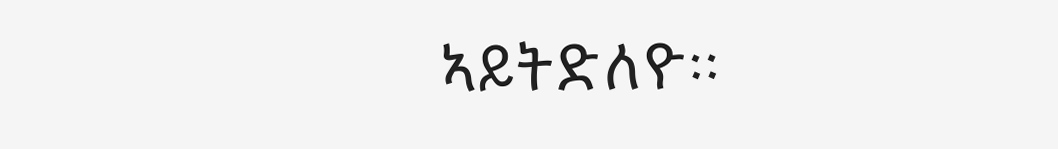ኣይትድለዮ።